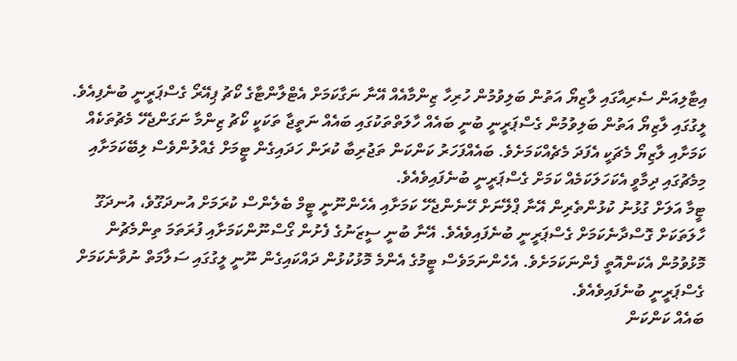އިޓާލިއަން ސެރިއާގައި ލާޒިޔޯ އަތުން ބަލިވުމުން ހުރިހާ ޒިންމާއެއް އޭނާ ނަގާކަމަށް އެޓްލާންޓާގެ ކޯޗު ޕިއޭރޯ ގެސްޕަރީނީ ބުނެފިއެވެ.
ލީގުގައި ލާޒިޔޯ އަތުން ބަލިވުމުން ގެސްޕަރީނީ ބުނީ ބައެއް ހާލަތްތަކުގައި ބައެއް ނަތީޖާ ތަކަކީ ކޯޗު ޒިންމާ ނަގަންޖެހޭ މެޗުތަކެއް ކަމަށާއި ލާޒިޔޯ މެޗަކީ އެފަދަ މެޗެއްކަމަށެވެ. ބައެއްފަހަރު ކަންކަން ތަޖުރިބާ ކުރަން ހަދައިގެން ޓީމަށް ގެއްލުންވެސް ލިބޭކަމަށާއި މިމެޗުގައި ދިމާވީ އެކަހަލަކަމެއް ކަމަށް ގެސްޕަރީނީ ބުނެފައިވެއެވެ.
ޓީމާ އަލަށް ގުޅުނު ކުޅުންތެރިން އޭނާ ޕްލޭނަށް ހޭނެންޖެހޭ ކަމަށާއި އެހެންނޫނީ ޓީމް ބެލެންސް ކުރަމަށް އުނދަގޫވެ، އުނދަގޫ ހާލަތަކަށް ގޮސްދާނެކަމަށް ގެސްޕަރީނީ ބުނެފައިވެއެވެ. އޭނާ ބުނީ ސީޒަނުގެ ފެށުން ގޯސްނޫންކަމަށާއި ފުރަތަމަ ތިންމެޗުން މޮޅުވުމުން އެކަންއޮތީ ފެންނަކަމަށެވެ. އެހެންނަމަވެސް ޓީމުގެ އެންމެ މޮޅުކުޅުން ދައްކައިގެން ނޫނީ ލީގުގައި ސަލާމަތް ނުވާނެކަމަށް ގެސްޕަރީނީ ބުނެފައިވެއެވެ.
ބައެއް ކަންކަން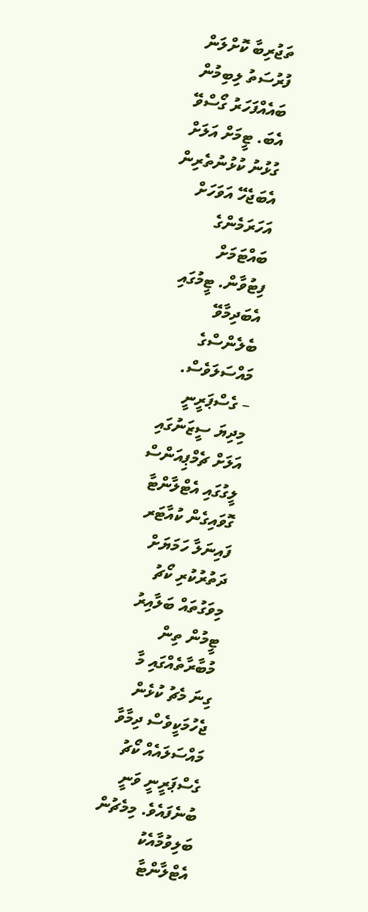ތަޖުރިބާ ކޮށްލަން ފުރުސަތު ލިބިމުން ބައެއްފަހަރު ގޯސްވޭ އެބަ. ޓީމަށް އަލަށް ގުޅުނު ކުޅުނުތެރިން އެބަޖެހޭ އަވަހަށް އަހަރަމެންގެ ބައްޓަމަށް ފިޓުވާން. ޓީމުގައި އެބަދިމާވޭ ބެލެންސްގެ މައްސަލަވެސް.
– ގެސްޕަރީނީ
މިދިޔަ ސީޒަނުގައި އަލަށް ޗެމްޕިއަންސް ލީގުގައި އެޓްލާންޓާ ގޮވައިގެން ކުއާޓަރ ފައިނަލާ ހަމަޔަށް ދަތުރުކުރި ކޯޗު މިވަގުތައް ބަލާއިރު ޓީމުން ތިން މުބާރާތެއްގައި މާ ގިނަ މެޗު ކުޅެން ޖެހުމަކީވެސް ދިމާވާ މައްސަލައެއް ކޯޗު ގެސްޕަރީނީ ވަނީ ބުނެފައެވެ. މިމެޗުން ބަލިވުމާއެކު އެޓްލާންޓާ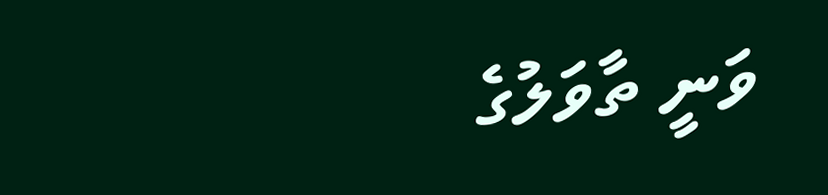ވަނީ ތާވަލުގެ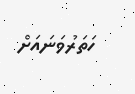ހަތަރުވަނައަށް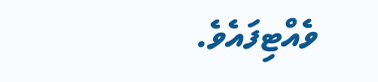ވެއްޓިފައެވެ.